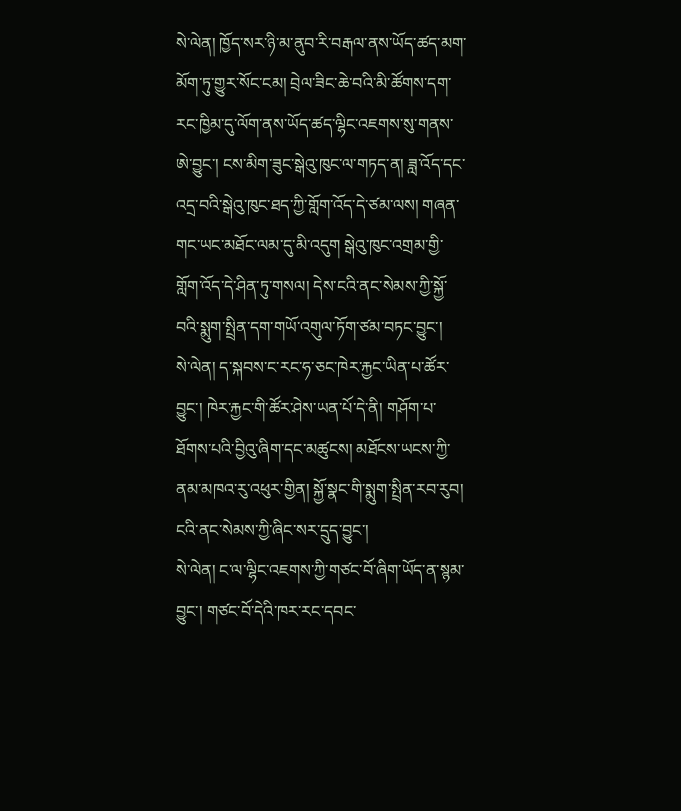སེ་ལེན། ཁྱོད་སར་ཉི་མ་ནུབ་རི་བརྒལ་ནས་ཡོད་ཚད་མག་མོག་ཏུ་གྱུར་སོང་ངམ། བྲེལ་ཟིང་ཆེ་བའི་མི་ཚོགས་དག་རང་ཁྱིམ་དུ་ལོག་ནས་ཡོད་ཚད་ལྷིང་འཇགས་སུ་གནས་ཨེ་བྱུང་། ངས་མིག་ཟུང་སྒེའུ་ཁུང་ལ་གཏད་ན། ཟླ་འོད་དང་འདྲ་བའི་སྒེའུ་ཁུང་ཐད་ཀྱི་གློག་འོད་དེ་ཙམ་ལས། གཞན་གང་ཡང་མཐོང་ལམ་དུ་མི་འདུག སྒེའུ་ཁུང་འགྲམ་གྱི་གློག་འོད་དེ་ཤིན་ཏུ་གསལ། དེས་ངའི་ནང་སེམས་ཀྱི་སྐྱོ་བའི་སྨུག་སྤྲིན་དག་གཡོ་འགུལ་ཏོག་ཙམ་བཏང་བྱུང་།
སེ་ལེན། ད་སྐབས་ང་རང་ཧ་ཅང་ཁེར་རྐྱང་ཡིན་པ་ཚོར་བྱུང་། ཁེར་རྐྱང་གི་ཚོར་ཤེས་ཡན་པོ་དེ་ནི། གཤོག་པ་ཐོགས་པའི་བྱིའུ་ཞིག་དང་མཚུངས། མཐོངས་ཡངས་ཀྱི་ནམ་མཁའ་རུ་འཕུར་གྱིན། སྐྱོ་སྣང་གི་སྨུག་སྤྲིན་རབ་རུབ། ངའི་ནང་སེམས་ཀྱི་ཞིང་སར་དྲུད་བྱུང་།
སེ་ལེན། ང་ལ་ལྷིང་འཇགས་ཀྱི་གཙང་བོ་ཞིག་ཡོད་ན་སྙམ་བྱུང་། གཙང་བོ་དེའི་ཁར་རང་དབང་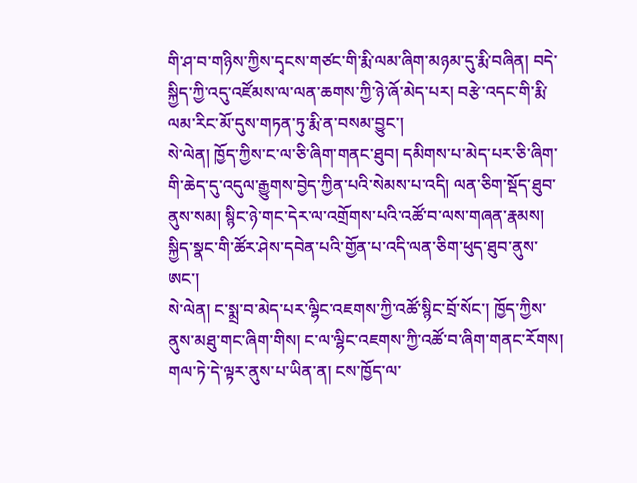གི་ཤ་བ་གཉིས་ཀྱིས་དྭངས་གཙང་གི་རྨི་ལམ་ཞིག་མཉམ་དུ་རྨི་བཞིན། བདེ་སྐྱིད་ཀྱི་འདུ་འཛོམས་ལ་ལན་ཆགས་ཀྱི་ཉེ་ཞོ་མེད་པར། བརྩེ་འདང་གི་རྨི་ལམ་རིང་མོ་དུས་གཏན་ཏུ་རྨི་ན་བསམ་བྱུང་།
སེ་ལེན། ཁྱོད་ཀྱིས་ང་ལ་ཅི་ཞིག་གནང་ཐུབ། དམིགས་པ་མེད་པར་ཅི་ཞིག་གི་ཆེད་དུ་འདུལ་རྒྱུགས་བྱེད་ཀྱིན་པའི་སེམས་པ་འདི། ལན་ཅིག་སྡོད་ཐུབ་ནུས་སམ། སྙིང་ཉེ་གང་དེར་ལ་འགྲོགས་པའི་འཚོ་བ་ལས་གཞན་རྣམས། སྐྱིད་སྣང་གི་ཚོར་ཤེས་དབེན་པའི་གྱོན་པ་འདི་ལན་ཅིག་ཕུད་ཐུབ་ནུས་ཨང་།
སེ་ལེན། ང་སྨྲ་བ་མེད་པར་ལྷིང་འཇགས་ཀྱི་འཚོ་སྙིང་བྲོ་སོང་། ཁྱོད་ཀྱིས་ནུས་མཐུ་གང་ཞིག་གིས། ང་ལ་ལྷིང་འཇགས་ཀྱི་འཚོ་བ་ཞིག་གནང་རོགས། གལ་ཏེ་དེ་ལྟར་ནུས་པ་ཡིན་ན། ངས་ཁྱོད་ལ་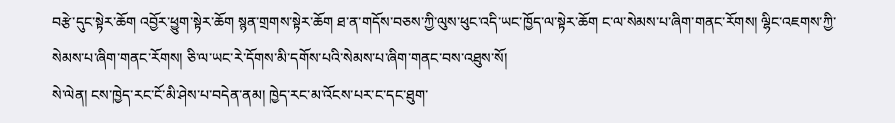བརྩེ་དུང་སྟེར་ཆོག འབྱོར་ཕྱུག་སྟེར་ཆོག སྙན་གྲགས་སྟེར་ཆོག ཐ་ན་གདོས་བཅས་ཀྱི་ལུས་ཕུང་འདི་ཡང་ཁྱོད་ལ་སྟེར་ཆོག ང་ལ་སེམས་པ་ཞིག་གནང་རོགས། ལྷིང་འཇགས་ཀྱི་སེམས་པ་ཞིག་གནང་རོགས། ཅི་ལ་ཡང་རེ་དོགས་མི་དགོས་པའི་སེམས་པ་ཞིག་གནང་བས་འཐུས་སོ།
སེ་ལེན། ངས་ཁྱེད་རང་ངོ་མི་ཤེས་པ་བདེན་ནམ། ཁྱེད་རང་མ་འོངས་པར་ང་དང་ཐུག་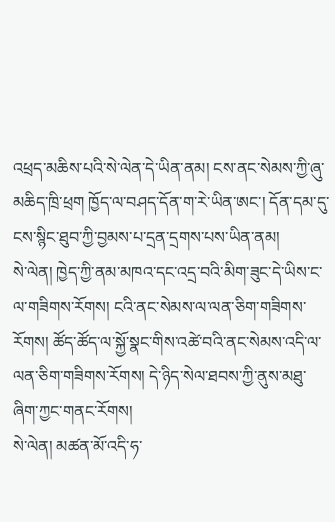འཕྲད་མཆིས་པའི་སེ་ལེན་དེ་ཡིན་ནམ། ངས་ནང་སེམས་ཀྱི་ཞུ་མཆིད་ཁྲི་ཕྲག ཁྱོད་ལ་བཤད་དོན་ག་རེ་ཡིན་ཨང་། དོན་དམ་དུ་ངས་སྙིང་ཐུབ་ཀྱི་བྱམས་པ་དྲན་དྲགས་པས་ཡིན་ནམ།
སེ་ལེན། ཁྱེད་ཀྱི་ནམ་མཁའ་དང་འདྲ་བའི་མིག་ཟུང་དེ་ཡིས་ང་ལ་གཟིགས་རོགས། ངའི་ནང་སེམས་ལ་ལན་ཅིག་གཟིགས་རོགས། ཚོད་ཚོད་ལ་སྐྱོ་སྣང་གིས་འཚེ་བའི་ནང་སེམས་འདི་ལ་ལན་ཅིག་གཟིགས་རོགས། དེ་ཉིད་སེལ་ཐབས་ཀྱི་ནུས་མཐུ་ཞིག་ཀྱང་གནང་རོགས།
སེ་ལེན། མཚན་མོ་འདི་ཧ་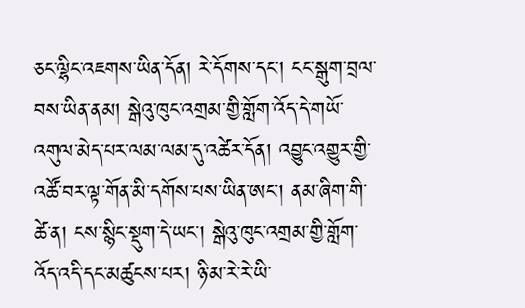ཅང་ལྷིང་འཇགས་ཡིན་དོན། རེ་དོགས་དང་། ངང་སྒུག་བྲལ་བས་ཡིན་ནམ། སྒེའུ་ཁུང་འགྲམ་གྱི་གློག་འོད་དེ་གཡོ་འགུལ་མེད་པར་ལམ་ལམ་དུ་འཚེར་དོན། འབྱུང་འགྱུར་གྱི་འཚོ་བར་ལྟ་གོན་མི་དགོས་པས་ཡིན་ཨང་། ནམ་ཞིག་གི་ཚེ་ན། ངས་སྙིང་སྡུག་དེ་ཡང་། སྒེའུ་ཁུང་འགྲམ་གྱི་གློག་འོད་འདི་དང་མཚུངས་པར། ཉི་མ་རེ་རེ་ཡི་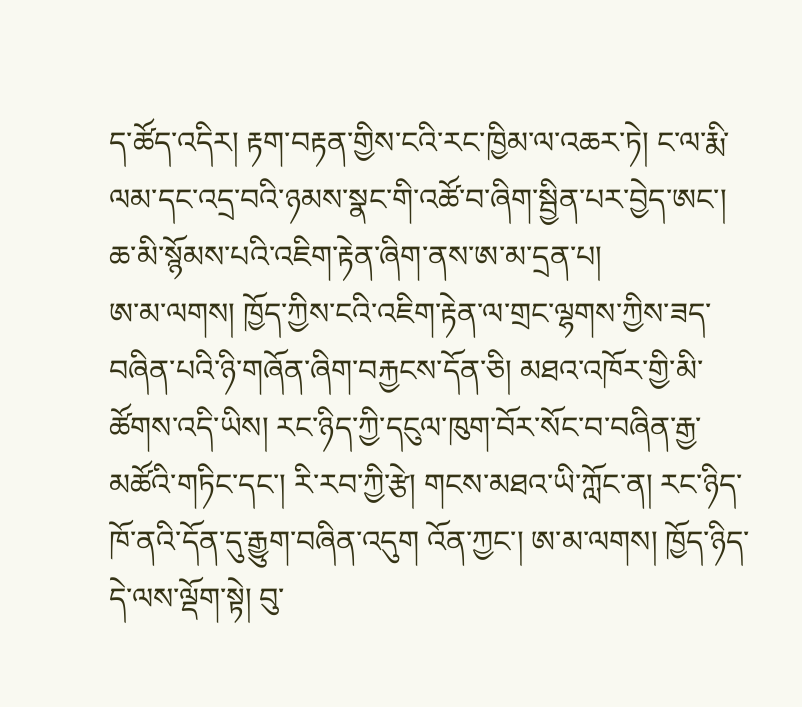ད་ཚོད་འདིར། རྟག་བརྟན་གྱིས་ངའི་རང་ཁྱིམ་ལ་འཆར་ཏེ། ང་ལ་རྨི་ལམ་དང་འདྲ་བའི་ཉམས་སྣང་གི་འཚོ་བ་ཞིག་སྦྱིན་པར་བྱེད་ཨང་།
ཆ་མི་སྙོམས་པའི་འཇིག་རྟེན་ཞིག་ནས་ཨ་མ་དྲན་པ།
ཨ་མ་ལགས། ཁྱོད་ཀྱིས་ངའི་འཇིག་རྟེན་ལ་གྲང་ལྷགས་ཀྱིས་ཟད་བཞིན་པའི་ཉི་གཞོན་ཞིག་བརྐྱངས་དོན་ཅི། མཐའ་འཁོར་གྱི་མི་ཚོགས་འདི་ཡིས། རང་ཉིད་ཀྱི་དངུལ་ཁུག་བོར་སོང་བ་བཞིན་རྒྱ་མཚོའི་གཏིང་དང་། རི་རབ་ཀྱི་རྩེ། གངས་མཐའ་ཡི་ཀློང་ན། རང་ཉིད་ཁོ་ནའི་དོན་དུ་རྒྱུག་བཞིན་འདུག འོན་ཀྱང་། ཨ་མ་ལགས། ཁྱོད་ཉིད་དེ་ལས་ལྡོག་སྟེ། བུ་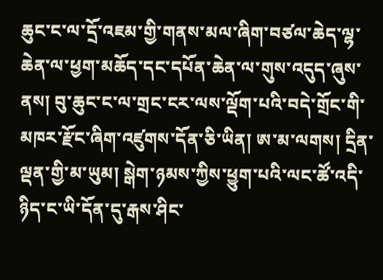ཆུང་ང་ལ་དྲོ་འཇམ་གྱི་གནས་མལ་ཞིག་བཙལ་ཆེད་ལྷ་ཆེན་ལ་ཕྱག་མཆོད་དང་དཔོན་ཆེན་ལ་གུས་འདུད་ཞུས་ནས། བུ་ཆུང་ང་ལ་གྲང་ངར་ལས་ལྡོག་པའི་བདེ་གྲོང་གི་མཁར་རྫོང་ཞིག་འཛུགས་དོན་ཅི་ཡིན། ཨ་མ་ལགས། དྲིན་ལྡན་གྱི་མ་ཡུམ། སྒེག་ཉམས་ཀྱིས་ཕྱུག་པའི་ལང་ཚོ་འདི་ཉིད་ང་ཡི་དོན་དུ་རྒས་ཤིང་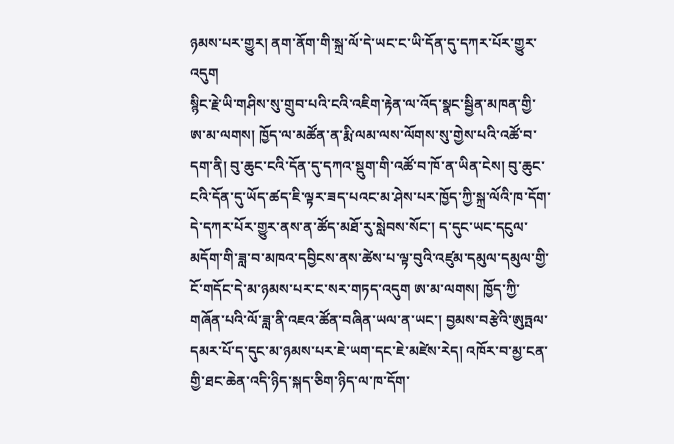ཉམས་པར་གྱུར། ནག་ནོག་གི་སྐྲ་ལོ་དེ་ཡང་ང་ཡི་དོན་དུ་དཀར་པོར་གྱུར་འདུག
སྙིང་རྗེ་ཡི་གཤིས་སུ་གྲུབ་པའི་ངའི་འཇིག་རྟེན་ལ་འོད་སྣང་སྦྱིན་མཁན་གྱི་ཨ་མ་ལགས། ཁྱོད་ལ་མཚོན་ན་རྨི་ལམ་ལས་ལོགས་སུ་གྱེས་པའི་འཚོ་བ་དག་ནི། བུ་ཆུང་ངའི་དོན་དུ་དཀའ་སྡུག་གི་འཚོ་བ་ཁོ་ན་ཡིན་ངེས། བུ་ཆུང་ངའི་དོན་དུ་ཡོད་ཚད་ཇི་ལྟར་ཟད་པའང་མ་ཤེས་པར་ཁྱོད་ཀྱི་སྐྲ་ལོའི་ཁ་དོག་དེ་དཀར་པོར་གྱུར་ནས་ན་ཚོད་མཐོ་རུ་སླེབས་སོང་། ད་དུང་ཡང་དངུལ་མདོག་གི་ཟླ་བ་མཁའ་དབྱིངས་ནས་ཚེས་པ་ལྟ་བུའི་འཛུམ་དམུལ་དམུལ་གྱི་ངོ་གདོང་དེ་མ་ཉམས་པར་ང་སར་གཏད་འདུག ཨ་མ་ལགས། ཁྱོད་ཀྱི་གཞོན་པའི་ལོ་ཟླ་ནི་འཇའ་ཚོན་བཞིན་ཡལ་ན་ཡང་། བྱམས་བརྩེའི་ཨུཏྤལ་དམར་པོ་ད་དུང་མ་ཉམས་པར་ཇེ་ཡག་དང་ཇེ་མཛེས་རེད། འཁོར་བ་མྱ་ངན་གྱི་ཐང་ཆེན་འདི་ཉིད་སྐད་ཅིག་ཉིད་ལ་ཁ་དོག་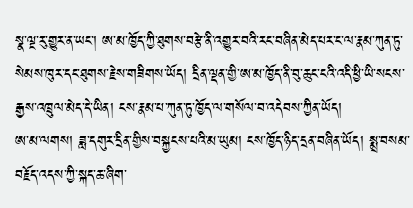སྣ་ལྔ་རུ་གྱུར་ན་ཡང་། ཨ་མ་ཁྱོད་ཀྱི་ཐུགས་བརྩེ་ནི་འགྱུར་བའི་རང་བཞིན་མེད་པར་ང་ལ་རྣམ་ཀུན་ཏུ་སེམས་ཁུར་དང་ཐུགས་རྗེས་གཟིགས་ཡོད། དྲིན་ལྡན་གྱི་ཨ་མ་ཁྱོད་ནི་བུ་ཆུང་ངའི་འདི་ཕྱི་ཡི་སངས་རྒྱས་འཁྲུལ་མེད་དེ་ཡིན། ངས་རྣམ་པ་ཀུན་ཏུ་ཁྱོད་ལ་གསོལ་བ་འདེབས་ཀྱིན་ཡོད།
ཨ་མ་ལགས། ཟླ་དགུར་དྲིན་གྱིས་བསྐྱངས་པའི་མ་ཡུམ། ངས་ཁྱོད་ཉིད་དྲན་བཞིན་ཡོད། སྨྲ་བསམ་བརྗོད་འདས་ཀྱི་སྐད་ཆ་ཞིག་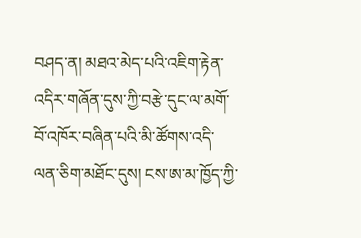བཤད་ན། མཐའ་མེད་པའི་འཇིག་རྟེན་འདིར་གཞོན་དུས་ཀྱི་བརྩེ་དུང་ལ་མགོ་བོ་འཁོར་བཞིན་པའི་མི་ཚོགས་འདི་ལན་ཅིག་མཐོང་དུས། ངས་ཨ་མ་ཁྱོད་ཀྱི་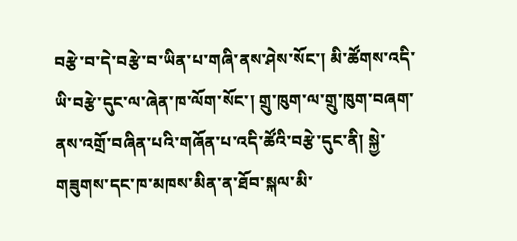བརྩེ་བ་དེ་བརྩེ་བ་ཡིན་པ་གཞི་ནས་ཤེས་སོང་། མི་ཚོགས་འདི་ཡི་བརྩེ་དུང་ལ་ཞེན་ཁ་ལོག་སོང་། གྲུ་ཁུག་ལ་གྲུ་ཁུག་བཞག་ནས་འགྲོ་བཞིན་པའི་གཞོན་པ་འདི་ཚོའི་བརྩེ་དུང་ནི། སྐྱེ་གཟུགས་དང་ཁ་མཁས་མིན་ན་ཐོབ་སྐལ་མི་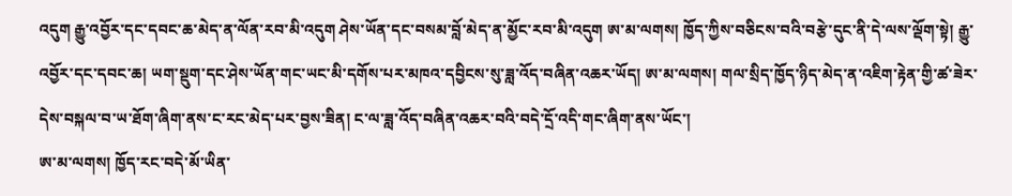འདུག རྒྱུ་འབྱོར་དང་དབང་ཆ་མེད་ན་ལོན་རབ་མི་འདུག ཤེས་ཡོན་དང་བསམ་བློ་མེད་ན་མྱོང་རབ་མི་འདུག ཨ་མ་ལགས། ཁྱོད་ཀྱིས་བཅིངས་བའི་བརྩེ་དུང་ནི་དེ་ལས་ལྡོག་སྟེ། རྒྱུ་འབྱོར་དང་དབང་ཆ། ཡག་སྡུག་དང་ཤེས་ཡོན་གང་ཡང་མི་དགོས་པར་མཁའ་དབྱིངས་སུ་ཟླ་འོད་བཞིན་འཆར་ཡོད། ཨ་མ་ལགས། གལ་སྲིད་ཁྱོད་ཉིད་མེད་ན་འཇིག་རྟེན་གྱི་ཚ་ཟེར་དེས་བསྐལ་བ་ཡ་ཐོག་ཞིག་ནས་ང་རང་མེད་པར་བྱས་ཟིན། ང་ལ་ཟླ་འོད་བཞིན་འཆར་བའི་བདེ་དྲོ་འདི་གང་ཞིག་ནས་ཡོང་།
ཨ་མ་ལགས། ཁྱོད་རང་བདེ་མོ་ཡིན་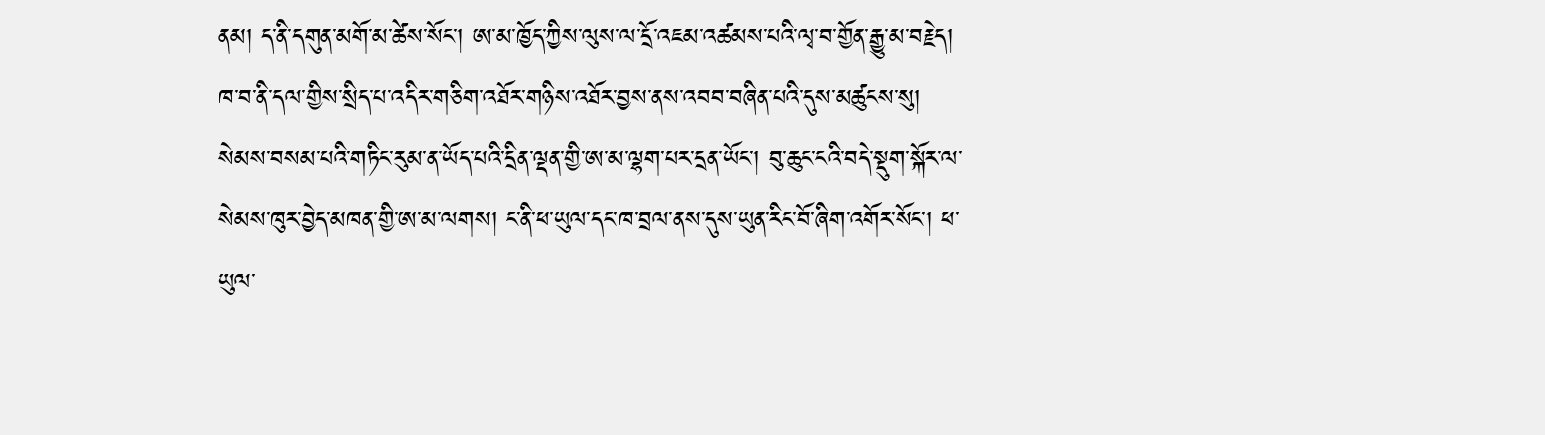ནམ། ད་ནི་དགུན་མགོ་མ་ཚེས་སོང་། ཨ་མ་ཁྱོད་ཀྱིས་ལུས་ལ་དྲོ་འཇམ་འཚམས་པའི་ལྭ་བ་གྱོན་རྒྱུ་མ་བརྗེད། ཁ་བ་ནི་དལ་གྱིས་སྲིད་པ་འདིར་གཅིག་འཐོར་གཉིས་འཐོར་བྱས་ནས་འབབ་བཞིན་པའི་དུས་མཚུངས་སུ། སེམས་བསམ་པའི་གཏིང་རུམ་ན་ཡོད་པའི་དྲིན་ལྡན་གྱི་ཨ་མ་ལྷག་པར་དྲན་ཡོང་། བུ་ཆུང་ངའི་བདེ་སྡུག་སྐོར་ལ་སེམས་ཁུར་བྱེད་མཁན་གྱི་ཨ་མ་ལགས། ང་ནི་ཕ་ཡུལ་དང་ཁ་བྲལ་ནས་དུས་ཡུན་རིང་བོ་ཞིག་འགོར་སོང་། ཕ་ཡུལ་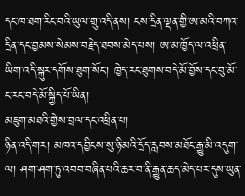དང་ཁ་ཐག་རིང་བའི་ཡུལ་གྲུ་འདི་ནས། ངས་དྲིན་ལྡན་གྱི་ཨ་མའི་བཀའ་དྲིན་དང་བྱམས་སེམས་བརྗེད་ཐབས་མེད་པས། ཨ་མ་ཁྱོད་ལ་འཕྲིན་ཡིག་འདི་སྐུར་དགོས་ཐུག་སོང་། ཁྱེད་རང་ཐུགས་བདེ་མོ་བྱོས་དང་བུ་མོ་ང་རང་བདེ་མོ་སྐྱིད་པོ་ཡིན།
མཇུག་མཐའི་གྱེས་བྲལ་དང་འཕྲིན་པ།
ཉིན་འདི་གར། མཁའ་དབྱིངས་སུ་ཉི་མའི་དྲོད་རླབས་མཐོང་རྒྱུ་མི་འདུག་ལ། ཤག་ཤག་ཏུ་འབབ་བཞིན་པའི་ཆར་བ་ནི་རྒྱུན་ཆད་མེད་པར་དུས་ཡུན་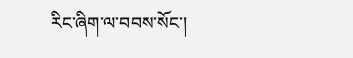རིང་ཞིག་ལ་བབས་སོང་།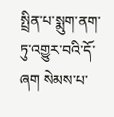སྤྲིན་པ་སྨུག་ནག་ཏུ་འགྱུར་བའི་དོ་ཞག སེམས་པ་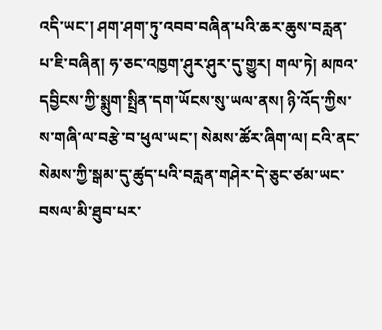འདི་ཡང་། ཤག་ཤག་ཏུ་འབབ་བཞིན་པའི་ཆར་ཆུས་བརླན་པ་ཇི་བཞིན། ཧ་ཅང་འཁྱག་ཤུར་ཤུར་དུ་གྱུར། གལ་ཏེ། མཁའ་དབྱིངས་ཀྱི་སྨུག་སྤྲིན་དག་ཡོངས་སུ་ཡལ་ནས། ཉི་འོད་ཀྱིས་ས་གཞི་ལ་བརྩེ་བ་ཕུལ་ཡང་། སེམས་ཚོར་ཞིག་ལ། ངའི་ནང་སེམས་ཀྱི་སྒམ་དུ་ཚུད་པའི་བརླན་གཤེར་དེ་ཅུང་ཙམ་ཡང་བསལ་མི་ཐུབ་པར་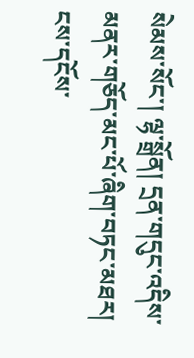སེམས་སོང་། ལྷ་སྒྲོན། དྲན་གདུང་འདིས་མནར་གཅོད་མང་པོ་ཞིག་བཏང་མཐར། ངས་དངོས་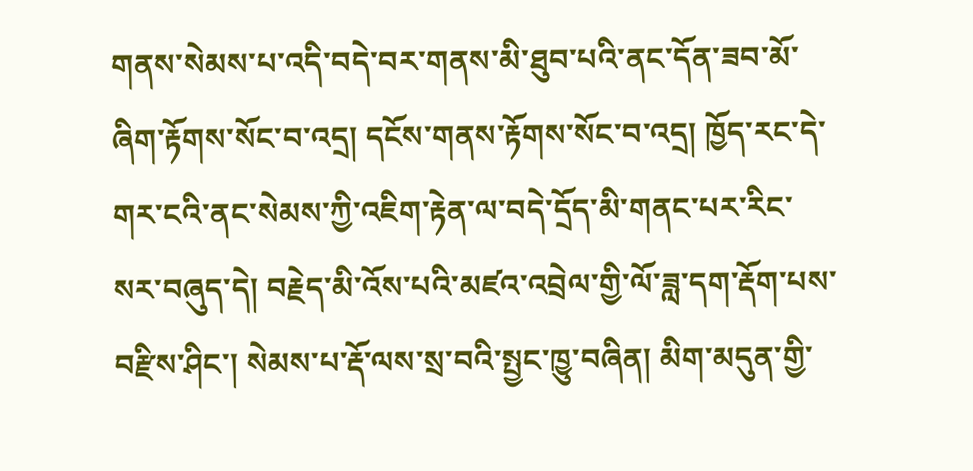གནས་སེམས་པ་འདི་བདེ་བར་གནས་མི་ཐུབ་པའི་ནང་དོན་ཟབ་མོ་ཞིག་རྟོགས་སོང་བ་འདྲ། དངོས་གནས་རྟོགས་སོང་བ་འདྲ། ཁྱོད་རང་དེ་གར་ངའི་ནང་སེམས་ཀྱི་འཇིག་རྟེན་ལ་བདེ་དྲོད་མི་གནང་པར་རིང་སར་བཞུད་དེ། བརྗེད་མི་འོས་པའི་མཛའ་འབྲེལ་གྱི་ལོ་ཟླ་དག་རྡོག་པས་བརྫིས་ཤིང་། སེམས་པ་རྡོ་ལས་སྲ་བའི་སྤྱང་ཁྱུ་བཞིན། མིག་མདུན་གྱི་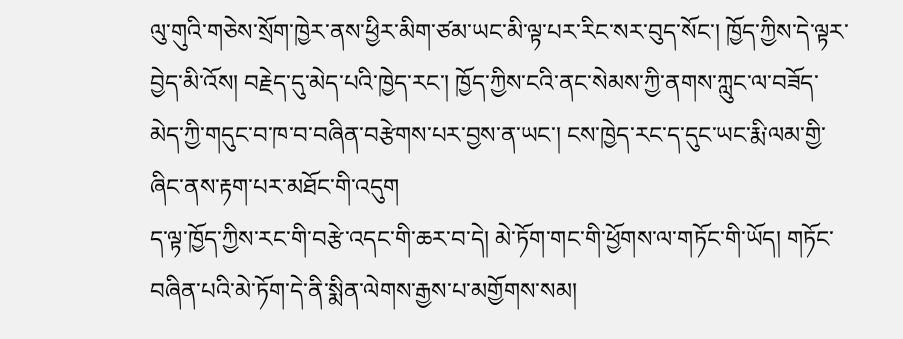ལུ་གུའི་གཅེས་སྲོག་ཁྱེར་ནས་ཕྱིར་མིག་ཙམ་ཡང་མི་ལྟ་པར་རིང་སར་བུད་སོང་། ཁྱོད་ཀྱིས་དེ་ལྟར་བྱེད་མི་འོས། བརྗེད་དུ་མེད་པའི་ཁྱེད་རང་། ཁྱོད་ཀྱིས་ངའི་ནང་སེམས་ཀྱི་ནགས་ཀླུང་ལ་བཟོད་མེད་ཀྱི་གདུང་བ་ཁ་བ་བཞིན་བརྩེགས་པར་བྱས་ན་ཡང་། ངས་ཁྱེད་རང་ད་དུང་ཡང་རྨི་ལམ་གྱི་ཞིང་ནས་རྟག་པར་མཐོང་གི་འདུག
ད་ལྟ་ཁྱོད་ཀྱིས་རང་གི་བརྩེ་འདང་གི་ཆར་བ་དེ། མེ་ཏོག་གང་གི་ཕྱོགས་ལ་གཏོང་གི་ཡོད། གཏོང་བཞིན་པའི་མེ་ཏོག་དེ་ནི་སྨིན་ལེགས་རྒྱས་པ་མགྱོགས་སམ།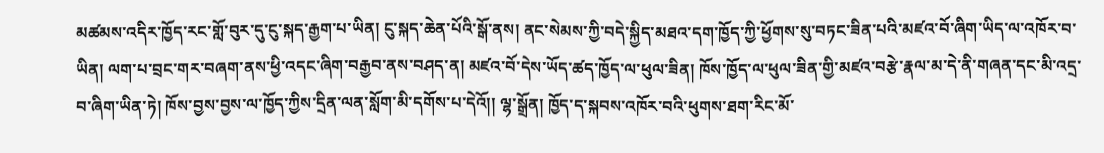མཚམས་འདིར་ཁྱོད་རང་གློ་བུར་དུ་ངུ་སྐད་རྒྱག་པ་ཡིན། ངུ་སྐད་ཆེན་པོའི་སྒོ་ནས། ནང་སེམས་ཀྱི་བདེ་སྐྱིད་མཐའ་དག་ཁྱོད་ཀྱི་ཕྱོགས་སུ་བཏང་ཟིན་པའི་མཛའ་བོ་ཞིག་ཡིད་ལ་འཁོར་བ་ཡིན། ལག་པ་བྲང་གར་བཞག་ནས་ཕྱི་འདང་ཞིག་བརྒྱབ་ནས་བཤད་ན། མཛའ་བོ་དེས་ཡོད་ཚད་ཁྱོད་ལ་ཕུལ་ཟིན། ཁོས་ཁྱོད་ལ་ཕུལ་ཟིན་གྱི་མཛའ་བརྩེ་རྣལ་མ་དེ་ནི་གཞན་དང་མི་འདྲ་བ་ཞིག་ཡིན་ཏེ། ཁོས་བྱས་བྱས་ལ་ཁྱོད་ཀྱིས་དྲིན་ལན་སློག་མི་དགོས་པ་དེའོ།། ལྷ་སྒྲོན། ཁྱོད་ད་སྐབས་འཁོར་བའི་ཕུགས་ཐག་རིང་མོ་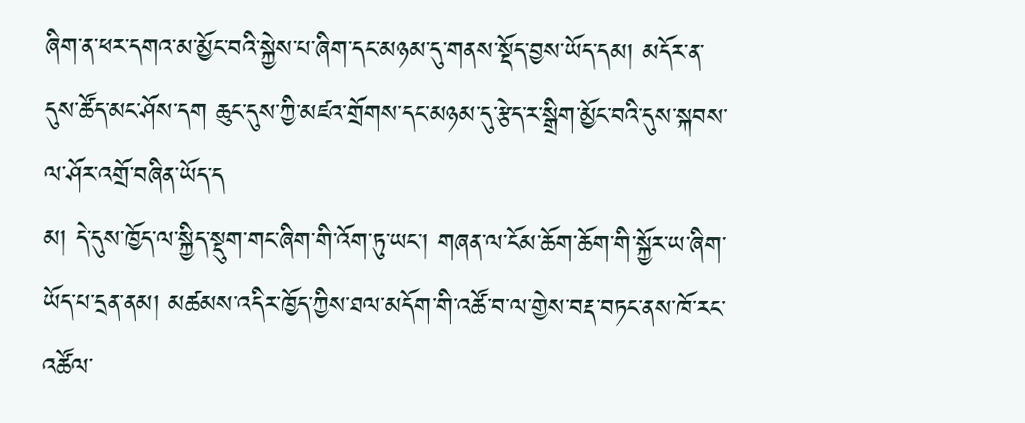ཞིག་ན་ཕར་དགའ་མ་མྱོང་བའི་སྐྱེས་པ་ཞིག་དང་མཉམ་དུ་གནས་སྡོད་བྱས་ཡོད་དམ། མདོར་ན་དུས་ཚོད་མང་ཤོས་དག ཆུང་དུས་ཀྱི་མཛའ་གྲོགས་དང་མཉམ་དུ་རྩེད་ར་སྒྲིག་མྱོང་བའི་དུས་སྐབས་ལ་ཤོར་འགྲོ་བཞིན་ཡོད་ད
མ། དེ་དུས་ཁྱོད་ལ་སྐྱིད་སྡུག་གང་ཞིག་གི་འོག་ཏུ་ཡང་། གཞན་ལ་ངོམ་ཆོག་ཆོག་གི་སྐྱོར་ཡ་ཞིག་ཡོད་པ་དྲན་ནམ། མཚམས་འདིར་ཁྱོད་ཀྱིས་ཐལ་མདོག་གི་འཚོ་བ་ལ་གྱེས་བརྡ་བཏང་ནས་ཁོ་རང་འཚོལ་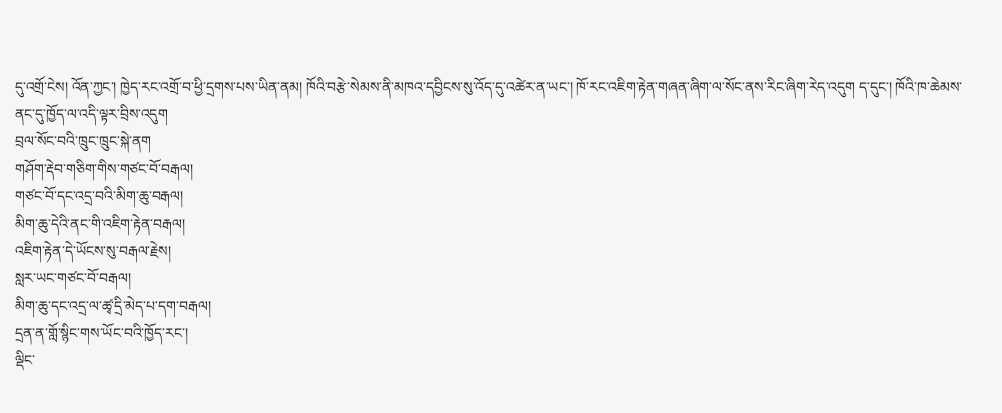དུ་འགྲོ་ངེས། འོན་ཀྱང་། ཁྱེད་རང་འགྲོ་བ་ཕྱི་དྲགས་པས་ཡིན་ནམ། ཁོའི་བརྩེ་སེམས་ནི་མཁའ་དབྱིངས་སུ་འོད་དུ་འཚེར་ན་ཡང་། ཁོ་རང་འཇིག་རྟེན་གཞན་ཞིག་ལ་སོང་ནས་རིང་ཞིག་རེད་འདུག ད་དུང་། ཁོའི་ཁ་ཆེམས་ནང་དུ་ཁྱོད་ལ་འདི་ལྟར་བྲིས་འདུག
བྲལ་སོང་བའི་ཁྲུང་ཁྲུང་སྐེ་ནག
གཤོག་རྡེབ་གཅིག་གིས་གཙང་བོ་བརྒལ།
གཙང་བོ་དང་འདྲ་བའི་མིག་ཆུ་བརྒལ།
མིག་ཆུ་དེའི་ནང་གི་འཇིག་རྟེན་བརྒལ།
འཇིག་རྟེན་དེ་ཡོངས་སུ་བརྒལ་རྗེས།
སླར་ཡང་གཙང་བོ་བརྒལ།
མིག་ཆུ་དང་འདྲ་ལ་ཚྭ་དྲི་མེད་པ་དག་བརྒལ།
དྲན་ན་གློ་སྙིང་གས་ཡོང་བའི་ཁྱོད་རང་།
ལྡིང་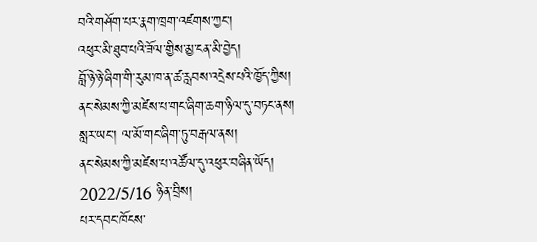བའི་གཤོག་པར་རྣག་ཁྲག་འཛགས་ཀྱང་།
འཕུར་མི་ཐུབ་པའི་ཟོལ་གྱིས་མྱ་ངན་མི་བྱེད།
བློ་ཉེ་ཉེ་ཞིག་གི་རུམ་ཁ་ན་ཚ་རླབས་འདྲེས་པའི་ཁྱོད་ཀྱིས།
ནང་སེམས་ཀྱི་མཛེས་པ་གང་ཞིག་ཆག་ཉིལ་དུ་བཏང་ནས།
སླར་ཡང་། ལ་མོ་གང་ཞིག་ཏུ་བརྒལ་ནས།
ནང་སེམས་ཀྱི་མཛེས་པ་འཚོལ་དུ་འཕུར་བཞིན་ཡོད།
2022/5/16 ཉིན་བྲིས།
པར་དབང་ཁོངས་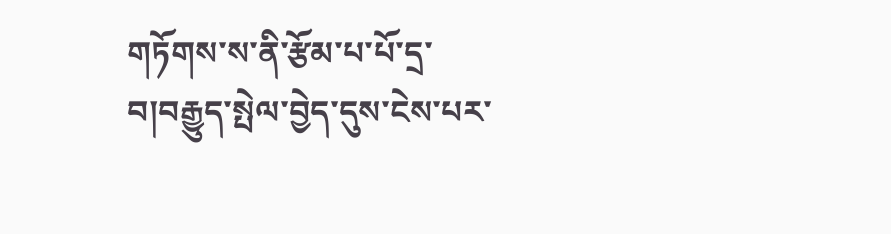གཏོགས་ས་ནི་རྩོམ་པ་པོ་དྲ་བ།བརྒྱུད་སྤེལ་བྱེད་དུས་ངེས་པར་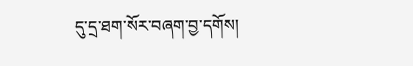དུ་དྲ་ཐག་སོར་བཞག་བྱ་དགོས།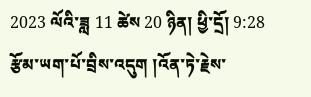2023 ལོའི་ཟླ 11 ཚེས 20 ཉིན། ཕྱི་དྲོ། 9:28
རྩོམ་ཡག་པོ་བྲིས་འདུག །འོན་ཏེ་རྗེས་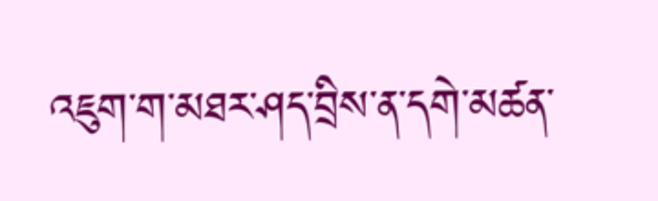འཇུག་ག་མཐར་ཤད་བྲིས་ན་དགེ་མཚན་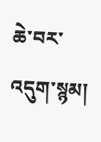ཆེ་བར་འདུག་སྙམ།